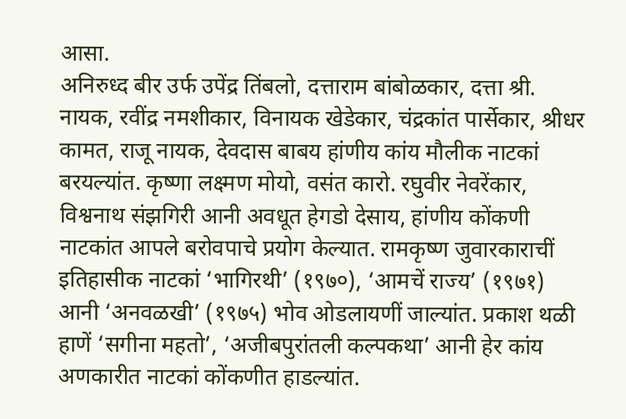आसा.
अनिरुध्द बीर उर्फ उपेंद्र तिंबलो, दत्ताराम बांबोळकार, दत्ता श्री. नायक, रवींद्र नमशीकार, विनायक खेडेकार, चंद्रकांत पार्सेकार, श्रीधर कामत, राजू नायक, देवदास बाबय हांणीय कांय मौलीक नाटकां बरयल्यांत. कृष्णा लक्ष्मण मोयो, वसंत कारो. रघुवीर नेवरेंकार, विश्वनाथ संझगिरी आनी अवधूत हेगडो देसाय, हांणीय कोंकणी नाटकांत आपले बरोवपाचे प्रयोग केल्यात. रामकृष्ण जुवारकाराचीं इतिहासीक नाटकां ‘भागिरथी’ (१९७०), ‘आमचें राज्य’ (१९७१) आनी ‘अनवळखी’ (१९७५) भोव ओडलायणीं जाल्यांत. प्रकाश थळी हाणें ‘सगीना महतो’, ‘अजीबपुरांतली कल्पकथा’ आनी हेर कांय अणकारीत नाटकां कोंकणीत हाडल्यांत.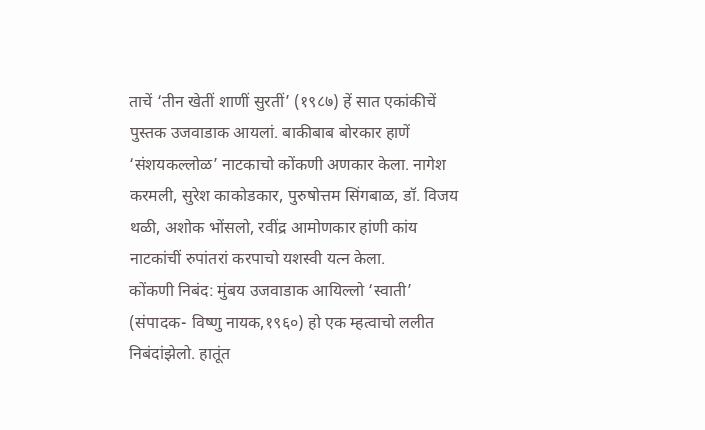ताचें ‘तीन खेतीं शाणीं सुरतीं’ (१९८७) हें सात एकांकीचें पुस्तक उजवाडाक आयलां. बाकीबाब बोरकार हाणें ‘संशयकल्लोळ’ नाटकाचो कोंकणी अणकार केला. नागेश करमली, सुरेश काकोडकार, पुरुषोत्तम सिंगबाळ, डॉ. विजय थळी, अशोक भोंसलो, रवींद्र आमोणकार हांणी कांय नाटकांचीं रुपांतरां करपाचो यशस्वी यत्न केला.
कोंकणी निबंद: मुंबय उजवाडाक आयिल्लो ‘स्वाती’ (संपादक- विष्णु नायक,१९६०) हो एक म्हत्वाचो ललीत निबंदांझेलो. हातूंत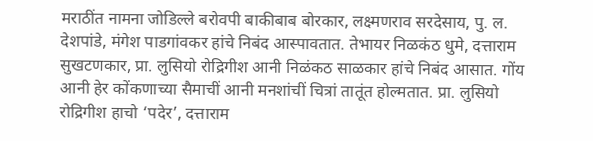मराठींत नामना जोडिल्ले बरोवपी बाकीबाब बोरकार, लक्ष्मणराव सरदेसाय, पु. ल. देशपांडे, मंगेश पाडगांवकर हांचे निबंद आस्पावतात. तेभायर निळकंठ धुमे, दत्ताराम सुखटणकार, प्रा. लुसियो रोद्रिगीश आनी निळंकठ साळकार हांचे निबंद आसात. गोंय आनी हेर कोंकणाच्या सैमाचीं आनी मनशांचीं चित्रां तातूंत होल्मतात. प्रा. लुसियो रोद्रिगीश हाचो ‘पदेर’, दत्ताराम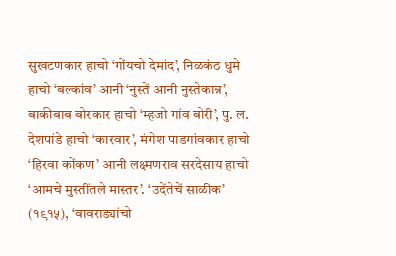सुखटणकार हाचो ‘गोंयचो देमांद’, निळकंठ धुमे हाचो ‘बल्कांव’ आनी ‘नुस्तें आनी नुस्तेकान्न’, बाकीबाब बोरकार हाचो ‘म्हजो गांव बोरी’, पु. ल. देशपांडे हाचो ‘कारवार’, मंगेश पाडगांवकार हाचो ‘हिरवा कोंकण’ आनी लक्ष्मणराव सरदेसाय हाचो ‘आमचे मुस्तींतले मास्तर’. ‘उदेंतेचें साळीक’ (१९१५), ‘वावराड्यांचो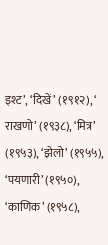इश्ट’, ‘दिखें’ (१९१२), ‘ राखणो’ (१९३८), ‘मित्र’ (१९५३), ‘झेलो’ (१९५५), ‘पयणारी’ (१९५०), ‘काणिक’ (१९५८),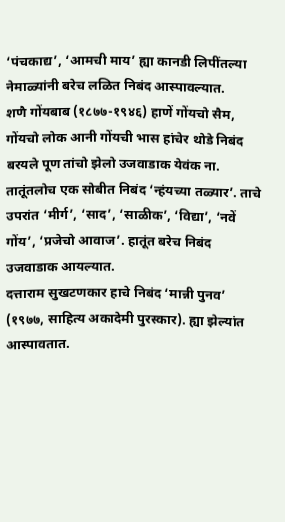‘पंचकाद्य’, ‘आमची माय’ ह्या कानडी लिपींतल्या नेमाळ्यांनी बरेच लळित निबंद आस्पावल्यात.
शणै गोंयबाब (१८७७-१९४६) हाणें गोंयचो सैम, गोंयचो लोक आनी गोंयची भास हांचेर थोडे निबंद बरयले पूण तांचो झेलो उजवाडाक येवंक ना. तातूंतलोच एक सोबीत निबंद ‘न्हंयच्या तळ्यार’. ताचे उपरांत ‘मीर्ग’, ‘साद’, ‘साळीक’, ‘विद्या’, ‘नवें गोंय’, ‘प्रजेचो आवाज’. हातूंत बरेच निबंद उजवाडाक आयल्यात.
दत्ताराम सुखटणकार हाचे निबंद ‘मान्नी पुनव’ (१९७७, साहित्य अकादेमी पुरस्कार). ह्या झेल्यांत आस्पावतात.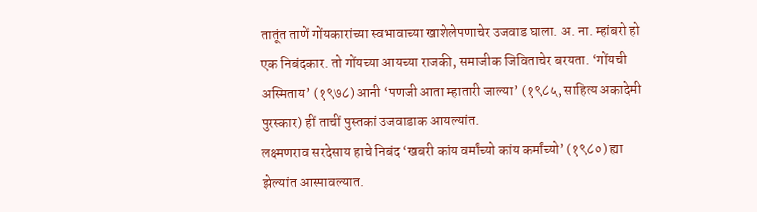तातूंत ताणें गोंयकारांच्या स्वभावाच्या खाशेलेपणाचेर उजवाड घाला. अ. ना. म्हांबरो हो एक निबंदकार. तो गोंयच्या आयच्या राजकी, समाजीक जिविताचेर बरयता. ‘गोंयची अस्मिताय’ (१९७८) आनी ‘पणजी आता म्हातारी जाल्या’ (१९८५, साहित्य अकादेमी पुरस्कार) हीं ताचीं पुस्तकां उजवाडाक आयल्यांत.
लक्ष्मणराव सरदेसाय हाचे निबंद ‘खबरी कांय वर्मांच्यो कांय कर्मांच्यो’ (१९८०) ह्या झेल्यांत आस्पावल्यात.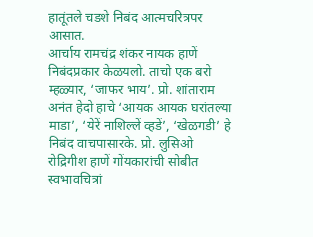हातूंतले चडशे निबंद आत्मचरित्रपर आसात.
आर्चाय रामचंद्र शंकर नायक हाणें निबंदप्रकार केळयलो. ताचो एक बरो म्हळ्यार, ‘जाफर भाय’. प्रो. शांताराम अनंत हेदो हाचे ‘आयक आयक घरांतल्या माडा’, ‘येरें नाशिल्लें व्हडें’, ‘खेळगडी’ हे निबंद वाचपासारके. प्रो. लुसिओ रोद्रिगीश हाणें गोंयकारांची सोबीत स्वभावचित्रां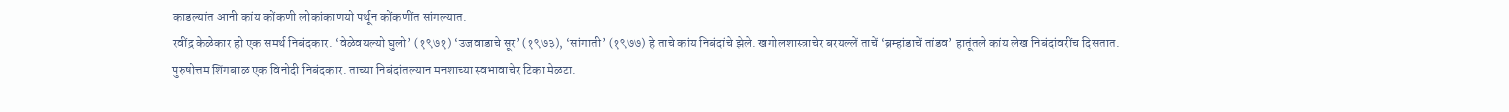काडल्यांत आनी कांय कोंकणी लोकांकाणयो पर्थून कोंकणींत सांगल्यात.
रवींद्र केळेकार हो एक समर्थ निबंदकार. ‘वेळेवयल्यो घुलो’ (१९७१) ‘उजवाडाचे सूर’ (१९७३), ‘सांगाती’ (१९७७) हे ताचे कांय निबंदांचे झेले. खगोलशास्त्राचेर बरयल्लें ताचें ‘ब्रम्हांडाचें तांडव’ हातूंतले कांय लेख निबंदांवरींच दिसतात.
पुरुषोत्तम शिंगबाळ एक विनोदी निबंदकार. ताच्या निबंदांतल्यान मनशाच्या स्वभावाचेर टिका मेळटा.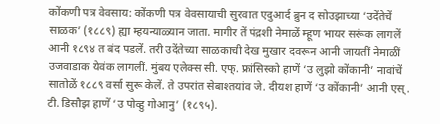कोंकणी पत्र वेवसाय: कोंकणी पत्र वेवसायाची सुरवात एदुआर्द ब्रुन द सोउझाच्या ‘उदेंतेचें साळक’ (१८८९) ह्या म्हयन्याळ्यान जाता. मागीर तें पंद्रशी नेमाळें म्हूण भायर सरूंक लागलें आनी १८९४ त बंद पडलें. तरी उदेंतेच्या साळकाची देख मुखार दवरून आनी जायतीं नेमाळीं उजवाडाक येवंक लागलीं. मुंबय एलेक्स सी. एफ्. फ्रांसिस्को हाणें ‘उ लुझो कोंकानी’ नावांचें सातोळें १८८९ वर्सा सुरू केलें. ते उपरांत सेबाश्तयांव जे. दीयश हाणें ‘उ कोंकानी’ आनी एस्. टी. डिसौझ हाणें ‘उ पोव्हु गोआनु’ (१८९५).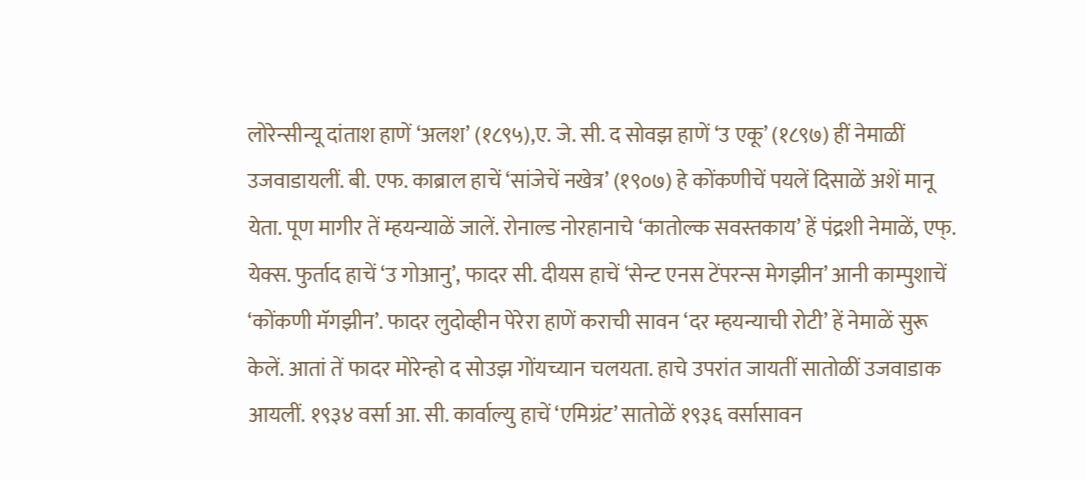लोरेन्सीन्यू दांताश हाणें ‘अलश’ (१८९५),ए. जे. सी. द सोवझ हाणें ‘उ एकू’ (१८९७) हीं नेमाळीं उजवाडायलीं. बी. एफ. काब्राल हाचें ‘सांजेचें नखेत्र’ (१९०७) हे कोंकणीचें पयलें दिसाळें अशें मानू येता. पूण मागीर तें म्हयन्याळें जालें. रोनाल्ड नोरहानाचे ‘कातोल्क सवस्तकाय’ हें पंद्रशी नेमाळें, एफ्. येक्स. फुर्ताद हाचें ‘उ गोआनु’, फादर सी. दीयस हाचें ‘सेन्ट एनस टेंपरन्स मेगझीन’ आनी काम्पुशाचें ‘कोंकणी मॅगझीन’. फादर लुदोव्हीन पेरेरा हाणें कराची सावन ‘दर म्हयन्याची रोटी’ हें नेमाळें सुरू केलें. आतां तें फादर मोरेन्हो द सोउझ गोंयच्यान चलयता. हाचे उपरांत जायतीं सातोळीं उजवाडाक आयलीं. १९३४ वर्सा आ. सी. कार्वाल्यु हाचें ‘एमिग्रंट’ सातोळें १९३६ वर्सासावन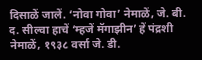दिसाळें जालें. ‘नोवा गोवा’ नेमाळें, जे. बी. द. सील्वा हाचें ‘म्हजें मॅगाझीन’ हें पंद्रशी नेमाळें, १९३८ वर्सा जे. डी.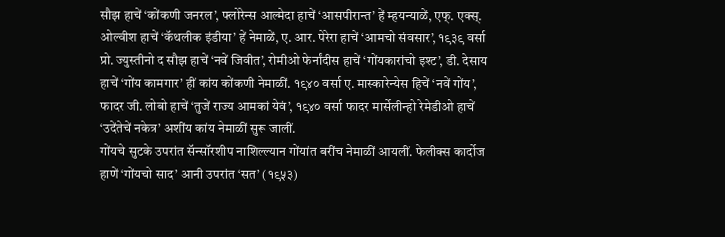सौझ हाचें ‘कोंकणी जनरल’, फ्लोरेन्स आल्मेदा हाचें ‘आसपीरान्त’ हें म्हयन्याळें, एफ्. एक्स्. ओल्वीश हाचें ‘कॅथलीक इंडीया’ हें नेमाळें, ए. आर. पेरेरा हाचें ‘आमचो संवसार’, १९३९ वर्सा प्रो. ज्युस्तीनो द सौझ हाचें ‘नवें जिवीत’, रोमीओ फेर्नांदीस हाचें ‘गोंयकारांचो इश्ट’, डी. देसाय हाचें ‘गोंय कामगार’ हीं कांय कोंकणी नेमाळीं. १९४० वर्सा ए. मास्कारेन्येस हिचें ‘नवें गोंय’, फादर जी. लोबो हाचें ‘तुजें राज्य आमकां येवं’, १९४० वर्सा फादर मार्सेलीन्हो रेमेडीओ हाचें ‘उदेंतेचें नकेत्र’ अशींय कांय नेमाळीं सुरू जालीं.
गोंयचे सुटके उपरांत सॅन्सॉरशीप नाशिल्ल्यान गोंयांत बरींच नेमाळीं आयलीं. फेलीक्स कार्दोज हाणें ‘गोंयचो साद’ आनी उपरांत ‘सत’ (१९५३)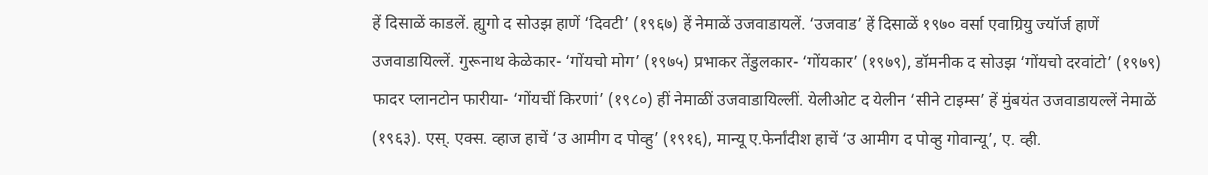हें दिसाळें काडलें. ह्युगो द सोउझ हाणें ‘दिवटी’ (१९६७) हें नेमाळें उजवाडायलें. ‘उजवाड’ हें दिसाळें १९७० वर्सा एवाग्रियु ज्यॉर्ज हाणें उजवाडायिल्लें. गुरूनाथ केळेकार- ‘गोंयचो मोग’ (१९७५) प्रभाकर तेंडुलकार- ‘गोंयकार’ (१९७९), डॉमनीक द सोउझ ‘गोंयचो दरवांटो’ (१९७९) फादर प्लानटोन फारीया- ‘गोंयचीं किरणां’ (१९८०) हीं नेमाळीं उजवाडायिल्लीं. येलीओट द येलीन ‘सीने टाइम्स’ हें मुंबयंत उजवाडायल्लें नेमाळें (१९६३). एस्. एक्स. व्हाज हाचें ‘उ आमीग द पोव्हु’ (१९१६), मान्यू ए.फेर्नांदीश हाचें ‘उ आमीग द पोव्हु गोवान्यू’, ए. व्ही.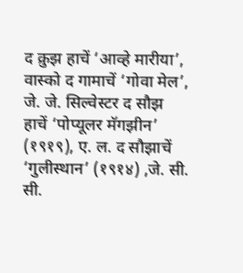द क्रुझ हाचें ‘आव्हे मारीया’, वास्को द गामाचें ‘गोवा मेल’, जे. जे. सिल्वेस्टर द सौझ हाचें ‘पोप्यूलर मॅगझीन’ (१९१९), ए. ल. द सौझाचें ‘गुलीस्थान’ (१९१४) ,जे. सी. सी.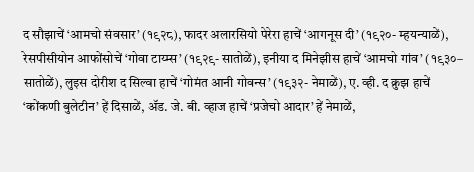द सौझाचें ‘आमचो संवसार’ (१९२८), फादर अलारसियो पेरेरा हाचें ‘आगनूस दी’ (१९२०- म्हयन्याळें), रेसपीसीयोन आफोंसोचें ‘गोवा टाय्म्स’ (१९२९- सातोळें), इनीया द मिनेझीस हाचें ‘आमचो गांव’ (१९३०– सातोळें), लुइस दोरीश द सिल्वा हाचें ‘गोमंत आनी गोवन्स’ (१९३२- नेमाळें), ए. व्ही. द क्रुझ हाचें ‘कोंकणी बुलेटीन’ हें दिसाळें, ॲड. जे. बी. व्हाज हाचें ‘प्रजेचो आदार’ हें नेमाळें,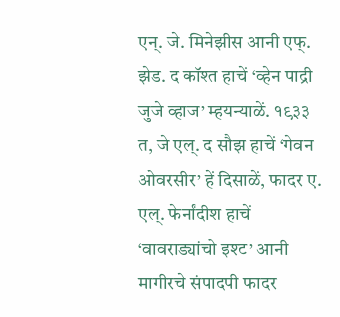एन्. जे. मिनेझीस आनी एफ्. झेड. द कॉश्त हाचें ‘व्हेन पाद्री जुजे व्हाज’ म्हयन्याळें. १९३३ त, जे एल्. द सौझ हाचें ‘गेवन ओवरसीर’ हें दिसाळें, फादर ए. एल्. फेर्नांदीश हाचें ‘वावराड्यांचो इश्ट’ आनी मागीरचे संपादपी फादर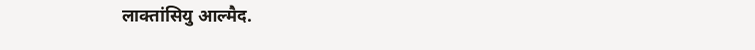लाक्तांसियु आल्मैद.